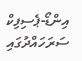އިންޑޯ-ޕެސިފިކް ސަރަހައްދުގައި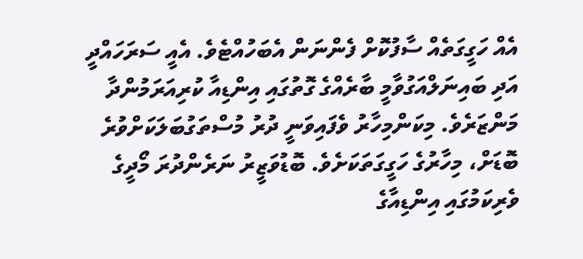އެއް ހަގީގަތެއް ސާފުކޮށް ފެންނަން އެބަހުއްޓެވެ. އެއީ ސަރަހައްދީ އަދި ބައިނަލްއަގުވާމީ ބާރެއްގެ ގޮތުގައި އިންޑިއާ ކުރިއަރަމުންދާ މަންޒަރެވެ. މިކަންމިހާރު ވެފައިވަނީ ދުރު މުސްތަގުބަލަކަށްވުރެ ބޮޑަށް، މިހާރުގެ ހަގީގަތަކަށެވެ. ބޮޑުވަޒީރު ނަރެންދުރަ މޯދީގެ ވެރިކަމުގައި އިންޑިއާގެ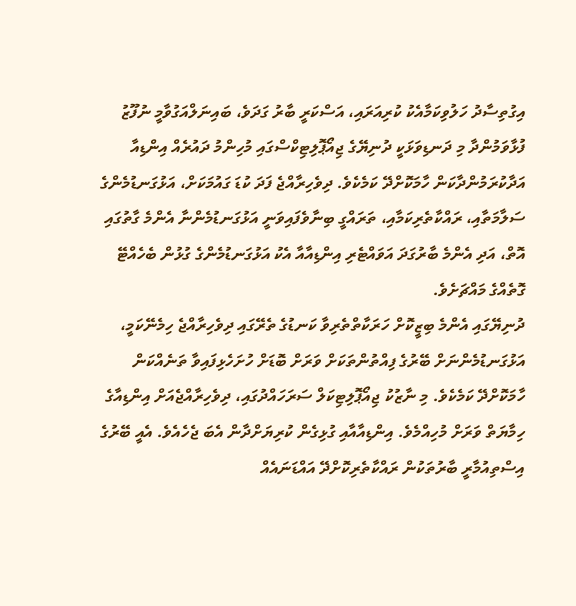އިގުތިސާދު ހަލުވިކަމާއެކު ކުރިއަރައި، އަސްކަރީ ބާރު ގަދަވެ، ބައިނަލްއަގުވާމީ ނުފޫޒު ފުޅާވަމުންދާ މި ދަނޑިވަޅަކީ ދުނިޔޭގެ ޖިއޯޕޮލިޓިކްސްގައި މުހިންމު ދައުރެއް އިންޑިއާ އަދާކުރަމުންދާކަން ހާމަކޮށްދޭ ކަމެކެވެ. ދިވެހިރާއްޖެ ފަދަ ކުޑަ ގައުމަކަށް، އަޅުގަނޑުމެންގެ ސަލާމަތާއި، ރައްކާތެރިކަމާއި، ތަރައްގީ ބިނާވެފައިވަނީ އަޅުގަނޑުމެންނާ އެންމެ ގާތުގައި އޮތް، އަދި އެންމެ ބާރުގަދަ އަވައްޓެރި އިންޑިއާއާ އެކު އަޅުގަނޑުމެންގެ ގުޅުން ބެހެއްޓޭ ގޮތެއްގެ މައްޗަށެވެ.
ދުނިޔޭގައި އެންމެ ބިޒީކޮށް ހަރަކާތްތެރިވާ ކަނޑުގެ ތެރޭގައި ދިވެހިރާއްޖެ ހިމެނޭކަމީ، އަޅުގަނޑުމެންނަށް ބޭރުގެ ފިއްތުންތަކަށް ވަރަށް ބޮޑަށް ހުށަހެޅިފައިވާ ތަނެއްކަން ހާމަކޮށްދޭ ކަމެކެވެ. މި ނާޒުކު ޖިއޯޕޮލިޓިކަލް ސަރަހައްދުގައި، ދިވެހިރާއްޖެއަށް އިންޑިއާގެ ހިމާޔަތް ވަރަށް މުހިއްމެވެ. އިންޑިއާއާއި ގުޅިގެން ކުރިޔަށްދާން އެބަ ޖެހެއެވެ. އެއީ ބޭރުގެ އިސްތިއުމާރީ ބާރުތަކުން ރައްކާތެރިކޮށްދޭ އައްޑަނައެއް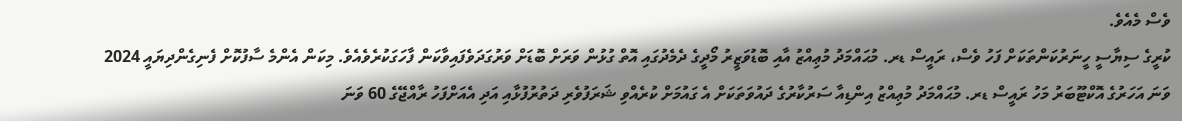ވެސް މެއެވެ.
ކުރީގެ ސިޔާސީ ހީނަރުކަންތަކަށް ފަހު ވެސް، ރައީސް ޑރ. މުޙައްމަދު މުޢިއްޒު އާއި ބޮޑުވަޒީރު މޯދީގެ ދެމެދުގައި އޮތް ގުޅުން ވަރަށް ބޮޑަށް ވަރުގަދަވެފައިވާކަން ފާހަގަކުރެވެއެވެ. މިކަން އެންމެ ސާފުކޮށް ފެނިގެންދިޔައީ 2024 ވަނަ އަހަރުގެ އޮކްޓޫބަރު މަހު ރައީސް ޑރ. މުޙައްމަދު މުޢިއްޒު އިންޑިއާ ސަރުކާރުގެ ދައުވަތަކަށް އެ ގައުމަށް ކުރެއްވި ޝަރަފުވެރި ދަތުރުފުޅާއި އަދި އެއަށްފަހު ރާއްޖޭގެ 60 ވަނަ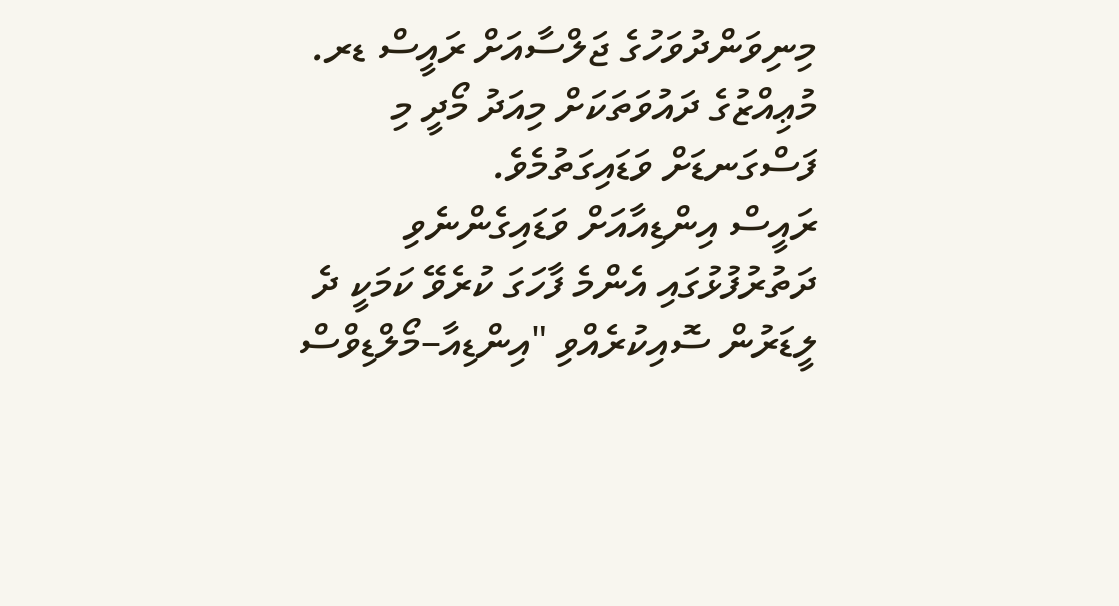މިނިވަންދުވަހުގެ ޖަލްސާއަށް ރައީސް ޑރ. މުޢިއްޒުގެ ދައުވަތަކަށް މިއަދު މޯދީ މި ފަސްގަނޑަށް ވަޑައިގަތުމެވެ.
ރައީސް އިންޑިއާއަށް ވަޑައިގެންނެވި ދަތުރުފުޅުގައި އެންމެ ފާހަގަ ކުރެވޭ ކަމަކީ ދެ ލީޑަރުން ސޮއިކުރެއްވި "އިންޑިއާ–މޯލްޑިވްސް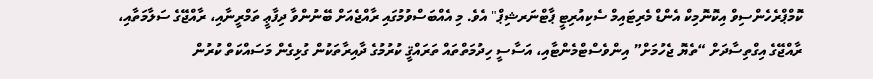ކޮމްޕްރެހެންސިވް އިކޮނޮމިކް އެންޑް މެރިޓައިމް ސެކިއުރިޓީ ޕާޓްނަރޝިޕް" އެވެ. މި އެއްބަސްވުމުގައި ރާއްޖެއަށް ބޭނުންވާ ދިފާޢީ ތަމްރީނާއި، ރާއްޖޭގެ ސަލާމަތާއި، ރާއްޖޭގެ އިގްތިސާދަށް “ތެޔޮ ޖެހުމަށް” އިންވެސްޓްމެންޓާއި، އަސާސީ ހިދުމަތްތައް ތަރައްޤީ ކުރުމުގެ ދާއިރާތަކުން ގުޅިގެން މަސައްކަތް ކުރުން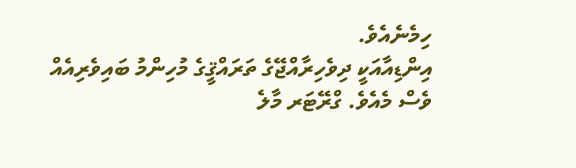ހިމެނެއެވެ.
އިންޑިއާއަކީ ދިވެހިރާއްޖޭގެ ތަރައްޤީގެ މުހިންމު ބައިވެރިއެއް ވެސް މެއެވެ. ގްރޭޓަރ މާލެ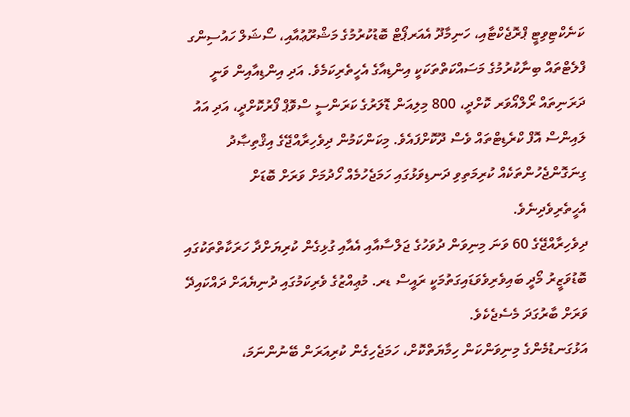ކަނެކްޓިވިޓީ ޕްރޮޖެކްޓާއި، ހަނިމާދޫ އެއަރޕޯޓް ބޮޑުކުރުމުގެ މަޝްރޫޢުއާއި، ސޯޝަލް ހައުސިންގ ފްލެޓްތައް ބިނާކުރުމުގެ މަސައްކަތްތަކަކީ އިންޑިއާގެ އެހީތެރިކަމެވެ. އަދި އިންޑިއާއިން ވަނީ ދަރަނިތައް ރޯލްއޯވަރ ކޮށްދީ، 800 މިލިއަން ޑޮލަރުގެ ކަރަންސީ ސްވޮޕް ފޯރުކޮށްދީ، އަދި އައު ލައިންސް އޮފް ކްރެޑިޓްތައް ވެސް ދޫކޮށްފައެވެ. މިކަންކަމުން ދިވެހިރާއްޖޭގެ އިޤްތިޞާދު ގިނަގޮންޖެހުންތަކެއް ކުރިމަތިވި ދަނޑިވަޅުގައި ހަމަޖެހުމެއް ހޯދުމަށް ވަރަށް ބޮޑަށް އެހީތެރިވެދިނެވެ.
ދިވެހިރާއްޖޭގެ 60 ވަނަ މިނިވަން ދުވަހުގެ ޖަލްސާއާއި އެއާއި ގުޅިގެން ކުރިޔަށްދާ ހަރަކާތްތަކުގައި ބޮޑުވަޒީރު މޯދީ ބައިވެރިވެވަޑައިގަތުމަކީ ރައީސް ޑރ. މުޢިއްޒުގެ ވެރިކަމުގައި ދުނިޔެއަށް ދައްކައިދޭ ވަރަށް ބާރުގަދަ މެސެޖެކެވެ.
އަޅުގަނޑުމެންގެ މިނިވަންކަން ހިމާޔަތްކޮށް، ހަމަޖެހިގެން ކުރިއަރަން ބޭނުންނަމަ،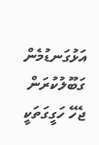އަޅުގަނޑުމެން ގަބޫލުކުރަން ޖެހޭ ހަގީގަތަކީ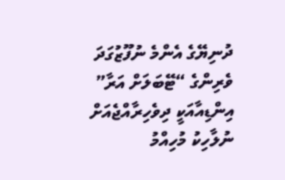ދުނިޔޭގެ އެންމެ ނުފޫޒުގަދަ ވެރިންގެ “ޓޭބަލަށް އަރާ” އިންޑިއާއަކީ ދިވެހިރާއްޖެއަށް ނުލާހިކު މުހިއްމު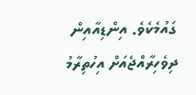ގައުމެކެވެ. އިންޑިއާއިން ދިވެހިރާއްޖެއަށް އިހުތިރާމު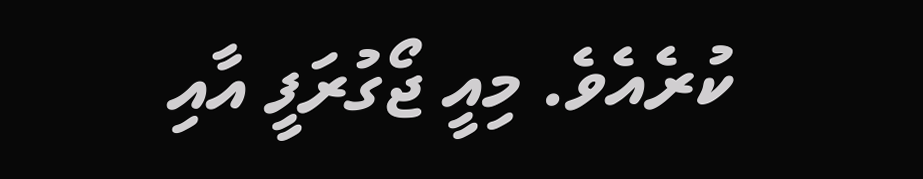ކުރެއެވެ. މިއީ ޖޯގުރަފީ އާއި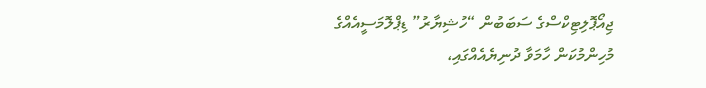ޖިއޯޕޮލިޓިކްސްގެ ސަބަބުން “ހުޝިޔާރު” ޑިޕްލޮމަސީއެއްގެ މުހިންމުކަން ހާމަވާ ދުނިޔެއެއްގައި،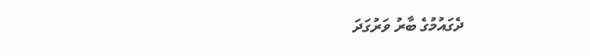ދެގައުމުގެ ބާރު ވަރުގަދަ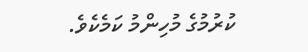ކުރުމުގެ މުހިންމު ކަމެކެވެ.